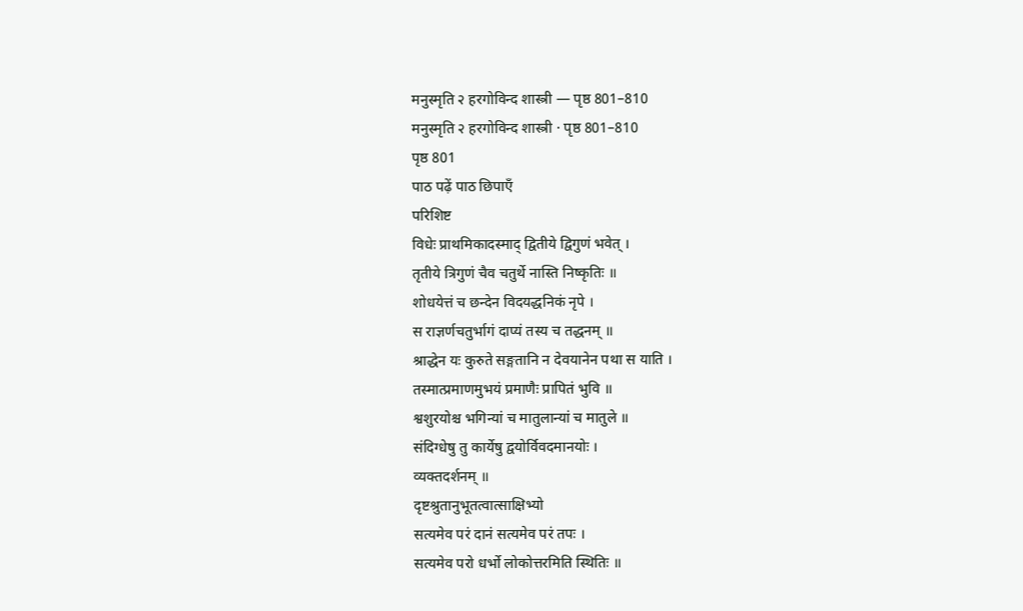मनुस्मृति २ हरगोविन्द शास्त्री — पृष्ठ 801–810
मनुस्मृति २ हरगोविन्द शास्त्री · पृष्ठ 801–810
पृष्ठ 801
पाठ पढ़ें पाठ छिपाएँ
परिशिष्ट
विधेः प्राथमिकादस्माद् द्वितीये द्विगुणं भवेत् ।
तृतीये त्रिगुणं चैव चतुर्थे नास्ति निष्कृतिः ॥
शोधयेत्तं च छन्देन विदयद्धनिकं नृपे ।
स राज्ञर्णचतुर्भागं दाप्यं तस्य च तद्धनम् ॥
श्राद्धेन यः कुरुते सङ्गतानि न देवयानेन पथा स याति ।
तस्मात्प्रमाणमुभयं प्रमाणैः प्रापितं भुवि ॥
श्वशुरयोश्च भगिन्यां च मातुलान्यां च मातुले ॥
संदिग्धेषु तु कार्येषु द्वयोर्विवदमानयोः ।
व्यक्तदर्शनम् ॥
दृष्टश्रुतानुभूतत्वात्साक्षिभ्यो
सत्यमेव परं दानं सत्यमेव परं तपः ।
सत्यमेव परो धर्भो लोकोत्तरमिति स्थितिः ॥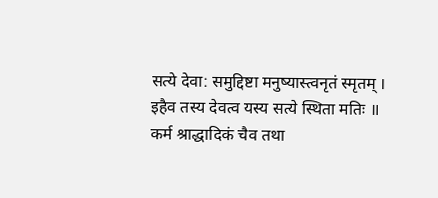सत्ये देवा: समुद्दिष्टा मनुष्यास्त्वनृतं स्मृतम् ।
इहैव तस्य देवत्व यस्य सत्ये स्थिता मतिः ॥
कर्म श्राद्धादिकं चैव तथा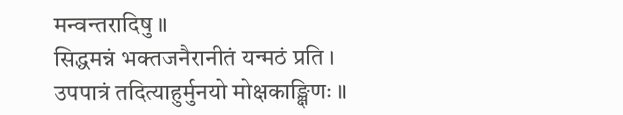मन्वन्तरादिषु ॥
सिद्धमन्नं भक्तजनैरानीतं यन्मठं प्रति ।
उपपात्रं तदित्याहुर्मुनयो मोक्षकाङ्क्षिणः ॥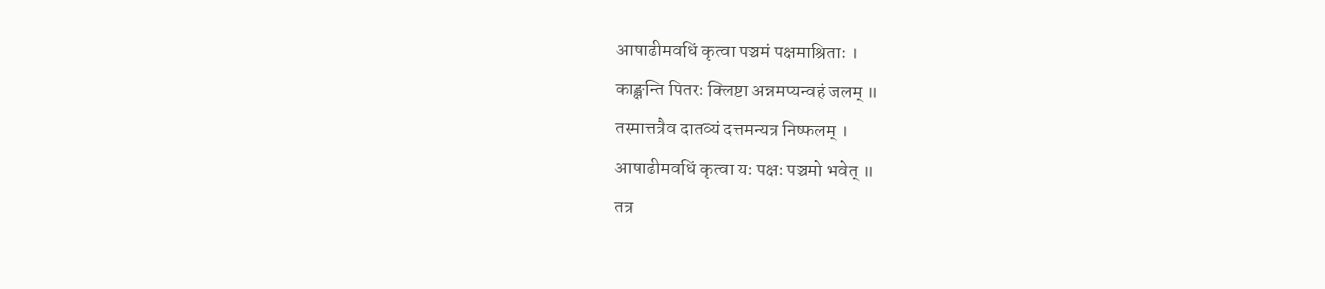आषाढीमवधिं कृत्वा पञ्चमं पक्षमाश्रिताः ।
काङ्क्षन्ति पितरः क्लिष्टा अन्नमप्यन्वहं जलम् ॥
तस्मात्तत्रैव दातव्यं दत्तमन्यत्र निष्फलम् ।
आषाढीमवधिं कृत्वा यः पक्षः पञ्चमो भवेत् ॥
तत्र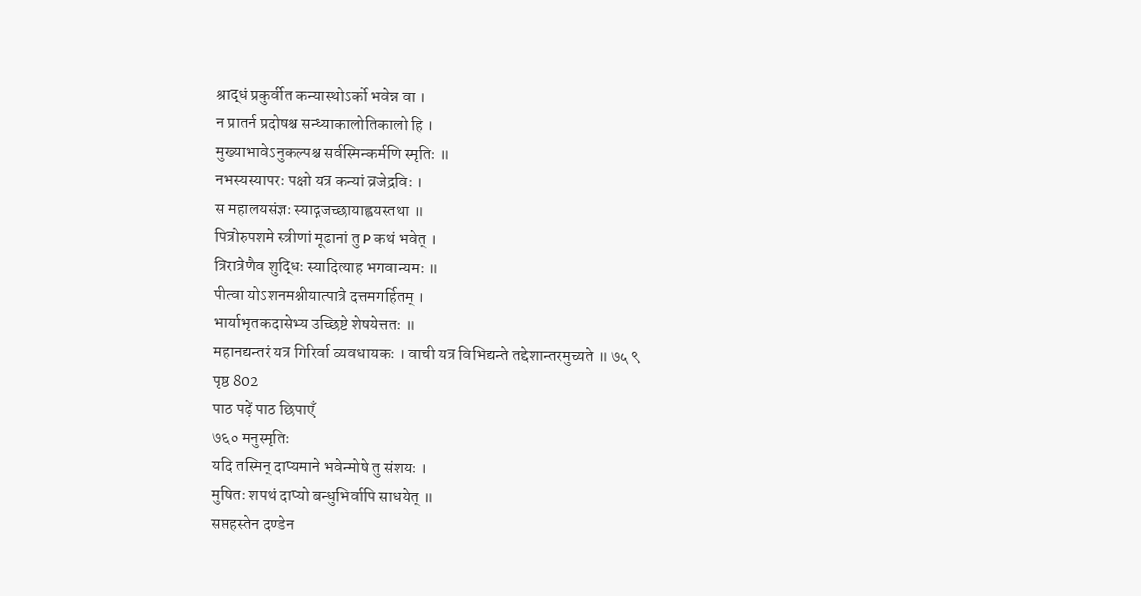श्राद्धं प्रकुर्वीत कन्यास्थोऽर्को भवेन्न वा ।
न प्रातर्न प्रदोषश्च सन्ध्याकालोतिकालो हि ।
मुख्याभावेऽनुकल्पश्च सर्वस्मिन्कर्मणि स्मृतिः ॥
नभस्यस्यापरः पक्षो यत्र कन्यां व्रजेद्रविः ।
स महालयसंज्ञः स्याद्गजच्छायाह्वयस्तथा ॥
पित्रोरुपशमे स्त्रीणां मूढानां तु P कथं भवेत् ।
त्रिरात्रेणैव शुद्धिः स्यादित्याह भगवान्यमः ॥
पीत्वा योऽशनमश्नीयात्पात्रे दत्तमगर्हितम् ।
भार्याभृतकदासेभ्य उच्छिष्टे शेषयेत्ततः ॥
महानद्यन्तरं यत्र गिरिर्वा व्यवधायकः । वाची यत्र विभिद्यन्ते तद्देशान्तरमुच्यते ॥ ७५ ९
पृष्ठ 802
पाठ पढ़ें पाठ छिपाएँ
७६० मनुस्मृतिः
यदि तस्मिन् दाप्यमाने भवेन्मोषे तु संशयः ।
मुषितः शपथं दाप्यो बन्धुभिर्वापि साधयेत् ॥
सप्तहस्तेन दण्डेन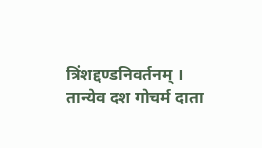त्रिंशद्दण्डनिवर्तनम् ।
तान्येव दश गोचर्म दाता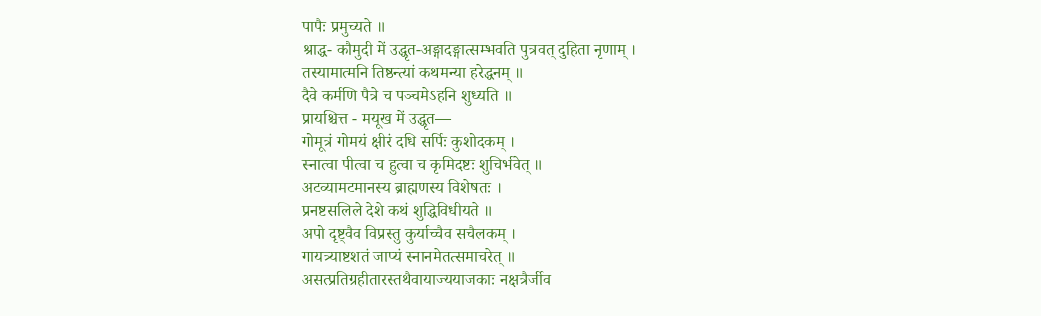पापैः प्रमुच्यते ॥
श्राद्ध- कौमुदी में उद्धृत-अङ्गादङ्गात्सम्भवति पुत्रवत् दुहिता नृणाम् ।
तस्यामात्मनि तिष्ठन्त्यां कथमन्या हरेद्धनम् ॥
दैवे कर्मणि पैत्रे च पञ्चमेऽहनि शुध्यति ॥
प्रायश्चित्त - मयूख में उद्धृत—
गोमूत्रं गोमयं क्षीरं दधि सर्पिः कुशोदकम् ।
स्नात्वा पीत्वा च हुत्वा च कृमिदष्टः शुचिर्भवेत् ॥
अटव्यामटमानस्य ब्राह्मणस्य विशेषतः ।
प्रनष्टसलिले देशे कथं शुद्धिविधीयते ॥
अपो दृष्ट्वैव विप्रस्तु कुर्याच्चैव सचैलकम् ।
गायत्र्याष्टशतं जाप्यं स्नानमेतत्समाचरेत् ॥
असत्प्रतिग्रहीतारस्तथैवायाज्ययाजकाः नक्षत्रैर्जीव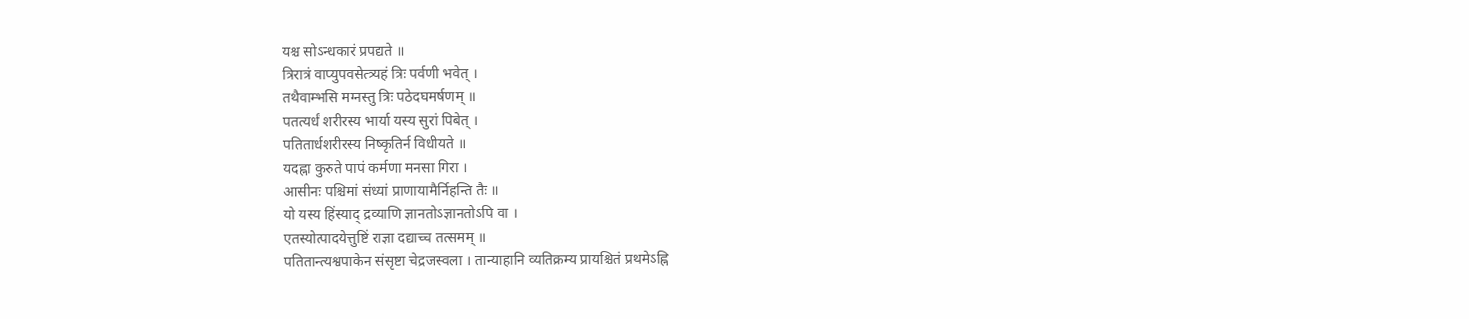यश्च सोऽन्धकारं प्रपद्यते ॥
त्रिरात्रं वाप्युपवसेत्त्र्यहं त्रिः पर्वणी भवेत् ।
तथैवाम्भसि मग्नस्तु त्रिः पठेदघमर्षणम् ॥
पतत्यर्धं शरीरस्य भार्या यस्य सुरां पिबेत् ।
पतितार्धशरीरस्य निष्कृतिर्न विधीयते ॥
यदह्ना कुरुते पापं कर्मणा मनसा गिरा ।
आसीनः पश्चिमां संध्यां प्राणायामैर्निहन्ति तैः ॥
यो यस्य हिंस्याद् द्रव्याणि ज्ञानतोऽज्ञानतोऽपि वा ।
एतस्योत्पादयेत्तुष्टिं राज्ञा दद्याच्च तत्समम् ॥
पतितान्त्यश्वपाकेन संसृष्टा चेद्रजस्वला । तान्याहानि व्यतिक्रम्य प्रायश्चितं प्रथमेऽह्नि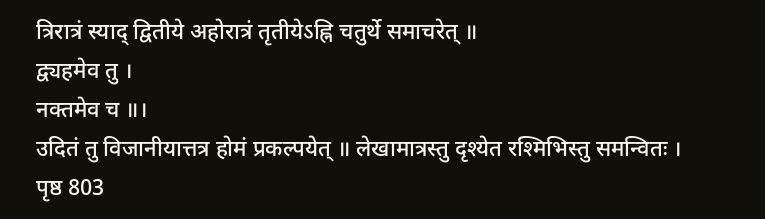त्रिरात्रं स्याद् द्वितीये अहोरात्रं तृतीयेऽह्नि चतुर्थे समाचरेत् ॥
द्व्यहमेव तु ।
नक्तमेव च ॥।
उदितं तु विजानीयात्तत्र होमं प्रकल्पयेत् ॥ लेखामात्रस्तु दृश्येत रश्मिभिस्तु समन्वितः ।
पृष्ठ 803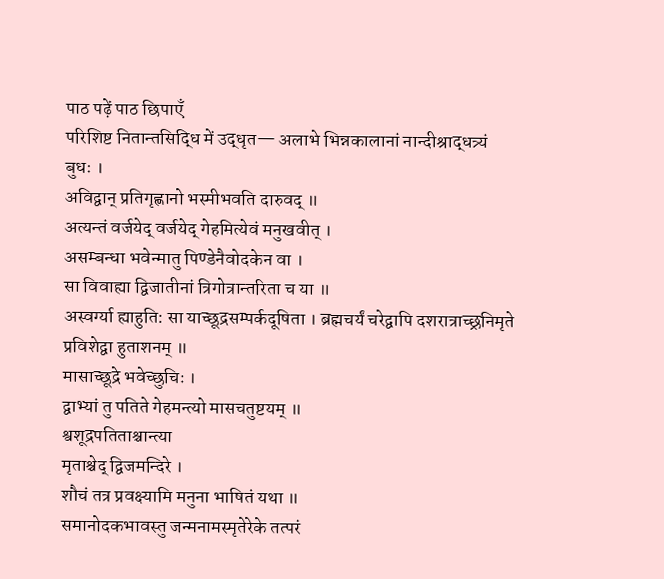पाठ पढ़ें पाठ छिपाएँ
परिशिष्ट नितान्तसिद्धि में उद्धृत— अलाभे भिन्नकालानां नान्दीश्राद्धत्र्यं
बुधः ।
अविद्वान् प्रतिगृह्णानो भस्मीभवति दारुवद् ॥
अत्यन्तं वर्जयेद् वर्जयेद् गेहमित्येवं मनुखवीत् ।
असम्बन्धा भवेन्मातु पिण्डेनैवोदकेन वा ।
सा विवाह्या द्विजातीनां त्रिगोत्रान्तरिता च या ॥
अस्वर्ग्या ह्याहुति: सा याच्छूद्रसम्पर्कदूषिता । ब्रह्मचर्यं चरेद्वापि दशरात्राच्छ्रनिमृते प्रविशेद्वा हुताशनम् ॥
मासाच्छूद्रे भवेच्छुचिः ।
द्वाभ्यां तु पतिते गेहमन्त्यो मासचतुष्टयम् ॥
श्वशूद्रपतिताश्चान्त्या
मृताश्चेद् द्विजमन्दिरे ।
शौचं तत्र प्रवक्ष्यामि मनुना भाषितं यथा ॥
समानोदकभावस्तु जन्मनामस्मृतेरेके तत्परं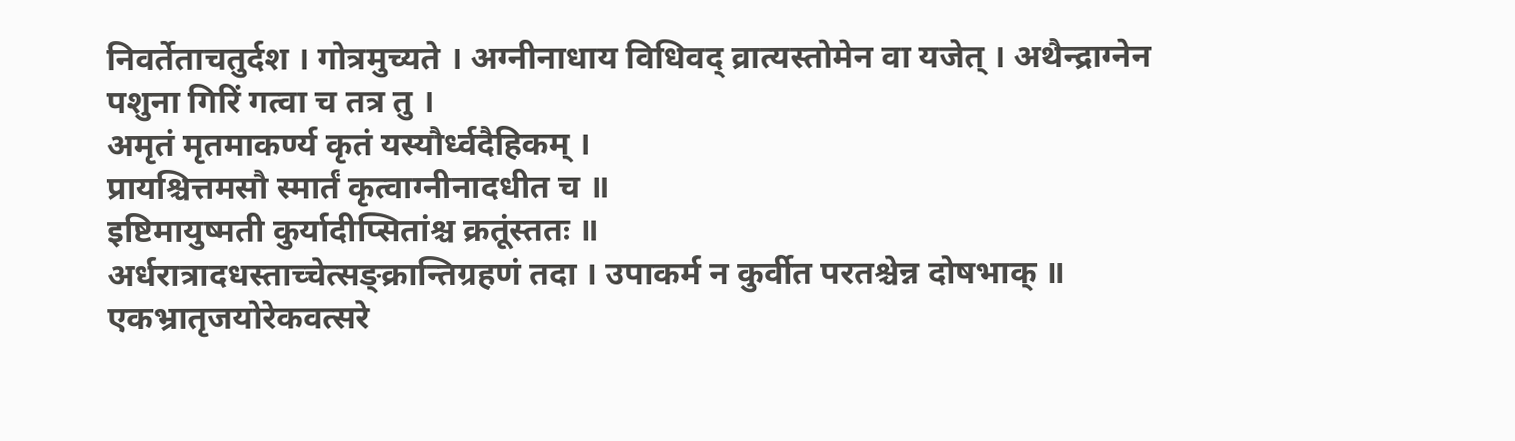निवर्तेताचतुर्दश । गोत्रमुच्यते । अग्नीनाधाय विधिवद् व्रात्यस्तोमेन वा यजेत् । अथैन्द्राग्नेन पशुना गिरिं गत्वा च तत्र तु ।
अमृतं मृतमाकर्ण्य कृतं यस्यौर्ध्वदैहिकम् ।
प्रायश्चित्तमसौ स्मार्तं कृत्वाग्नीनादधीत च ॥
इष्टिमायुष्मती कुर्यादीप्सितांश्च क्रतूंस्ततः ॥
अर्धरात्रादधस्ताच्चेत्सङ्क्रान्तिग्रहणं तदा । उपाकर्म न कुर्वीत परतश्चेन्न दोषभाक् ॥ एकभ्रातृजयोरेकवत्सरे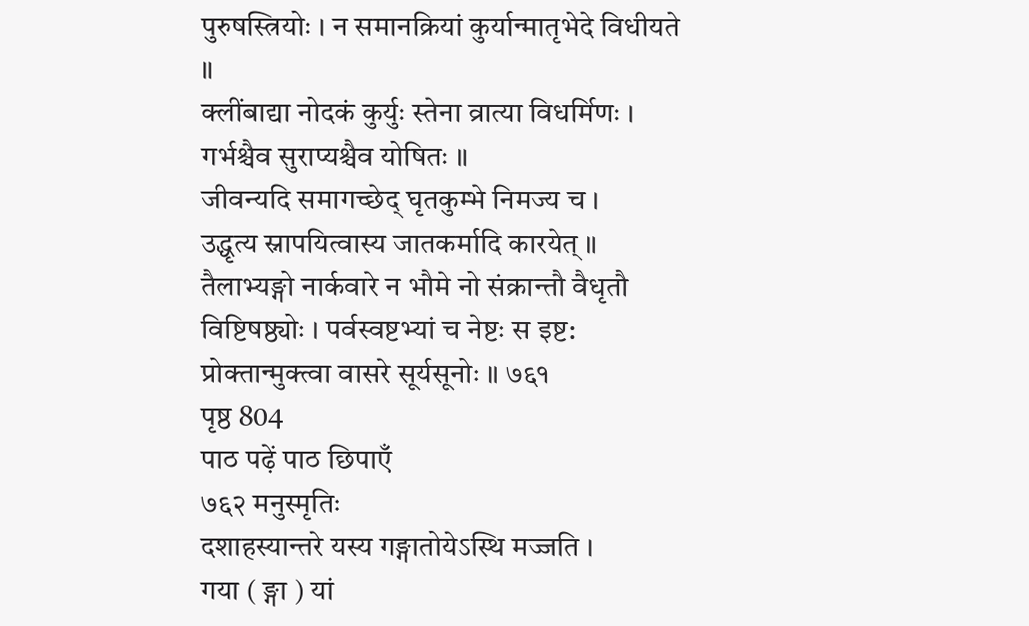पुरुषस्त्रियोः । न समानक्रियां कुर्यान्मातृभेदे विधीयते ॥
क्लींबाद्या नोदकं कुर्युः स्तेना व्रात्या विधर्मिणः ।
गर्भश्चैव सुराप्यश्चैव योषितः ॥
जीवन्यदि समागच्छेद् घृतकुम्भे निमज्य च ।
उद्धृत्य स्नापयित्वास्य जातकर्मादि कारयेत् ॥
तैलाभ्यङ्गो नार्कवारे न भौमे नो संक्रान्तौ वैधृतौ विष्टिषष्ठ्योः । पर्वस्वष्टभ्यां च नेष्टः स इष्ट: प्रोक्तान्मुक्त्वा वासरे सूर्यसूनोः ॥ ७६१
पृष्ठ 804
पाठ पढ़ें पाठ छिपाएँ
७६२ मनुस्मृतिः
दशाहस्यान्तरे यस्य गङ्गातोयेऽस्थि मज्जति ।
गया ( ङ्गा ) यां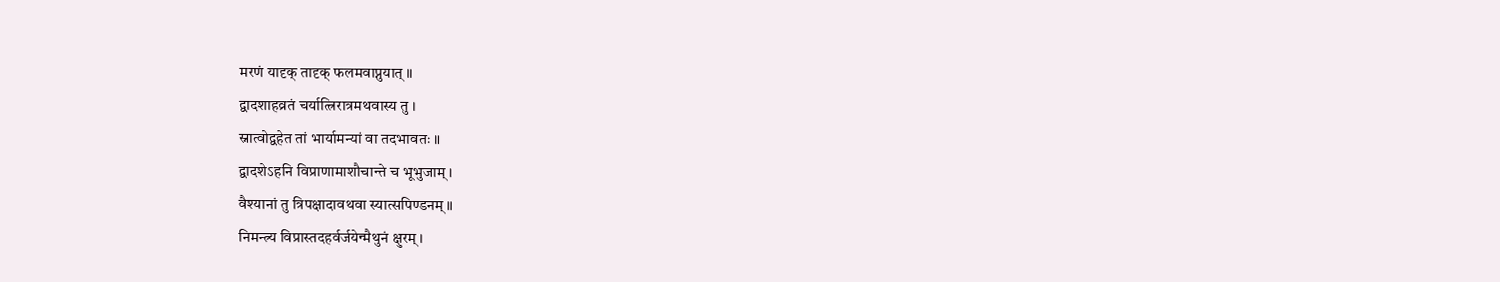मरणं यादृक् तादृक् फलमवाप्नुयात् ॥
द्वादशाहव्रतं चर्यात्त्रिरात्रमथवास्य तु ।
स्नात्वोद्वहेत तां भार्यामन्यां वा तदभावतः ॥
द्वादशेऽहनि विप्राणामाशौचान्ते च भूभुजाम् ।
वैश्यानां तु त्रिपक्षादावथवा स्यात्सपिण्डनम् ॥
निमन्त्र्य विप्रास्तदहर्वर्जयेन्मैथुनं क्षुरम् ।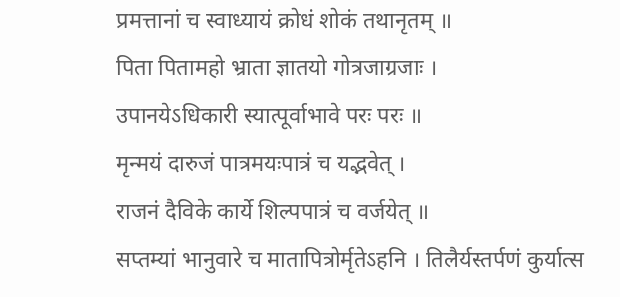प्रमत्तानां च स्वाध्यायं क्रोधं शोकं तथानृतम् ॥
पिता पितामहो भ्राता ज्ञातयो गोत्रजाग्रजाः ।
उपानयेऽधिकारी स्यात्पूर्वाभावे परः परः ॥
मृन्मयं दारुजं पात्रमयःपात्रं च यद्भवेत् ।
राजनं दैविके कार्ये शिल्पपात्रं च वर्जयेत् ॥
सप्तम्यां भानुवारे च मातापित्रोर्मृतेऽहनि । तिलैर्यस्तर्पणं कुर्यात्स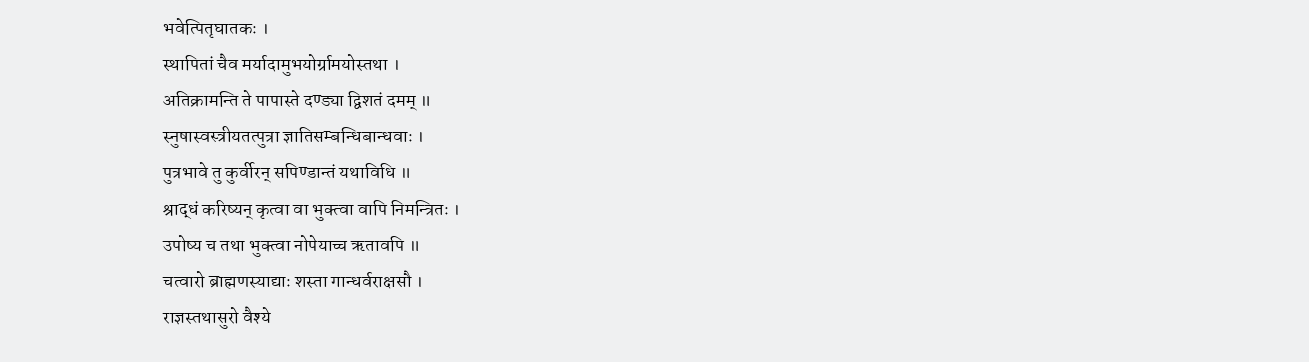भवेत्पितृघातकः ।
स्थापितां चैव मर्यादामुभयोर्ग्रामयोस्तथा ।
अतिक्रामन्ति ते पापास्ते दण्ड्या द्विशतं दमम् ॥
स्नुषास्वस्त्रीयतत्पुत्रा ज्ञातिसम्बन्धिबान्धवाः ।
पुत्रभावे तु कुर्वीरन् सपिण्डान्तं यथाविधि ॥
श्राद्धं करिष्यन् कृत्वा वा भुक्त्वा वापि निमन्त्रितः ।
उपोष्य च तथा भुक्त्वा नोपेयाच्च ऋतावपि ॥
चत्वारो ब्राह्मणस्याद्याः शस्ता गान्धर्वराक्षसौ ।
राज्ञस्तथासुरो वैश्ये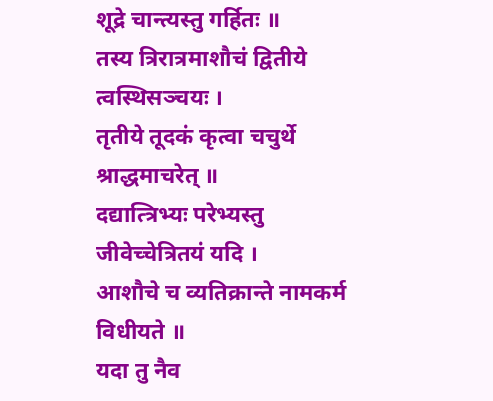शूद्रे चान्त्यस्तु गर्हितः ॥
तस्य त्रिरात्रमाशौचं द्वितीये त्वस्थिसञ्चयः ।
तृतीये तूदकं कृत्वा चचुर्थे श्राद्धमाचरेत् ॥
दद्यात्त्रिभ्यः परेभ्यस्तु जीवेच्चेत्रितयं यदि ।
आशौचे च व्यतिक्रान्ते नामकर्म विधीयते ॥
यदा तु नैव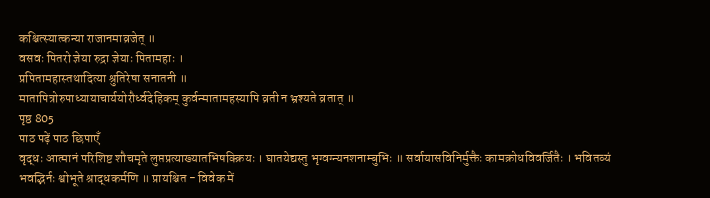कश्चित्स्यात्कन्या राजानमाव्रजेत् ॥
वसवः पितरो ज्ञेया रुद्रा ज्ञेयाः पितामहाः ।
प्रपितामहास्तथादित्या श्रुतिरेषा सनातनी ॥
मातापित्रोरुपाध्यायाचार्ययोरौर्ध्वदेहिकम् कुर्वन्मातामहस्यापि व्रती न भ्रश्यते व्रतात् ॥
पृष्ठ 805
पाठ पढ़ें पाठ छिपाएँ
वृद्धः आत्मानं परिशिष्ट शौचमृते लुप्तप्रत्याख्यातभिषक्क्रियः । घातयेद्यस्तु भृग्वग्न्यनशनाम्बुभिः ॥ सर्वायासविनिर्मुक्तैः कामक्रोधविवर्जितैः । भवितव्यं भवद्भिर्नः श्वोभूते श्राद्धकर्मणि ॥ प्रायश्चित - विवेक में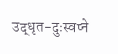उद्धृत-दुःस्वप्ने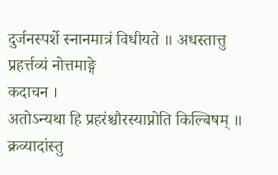दुर्जनस्पर्शे स्नानमात्रं विधीयते ॥ अधस्तात्तु प्रहर्त्तव्यं नोत्तमाङ्गे
कदाचन ।
अतोऽन्यथा हि प्रहरंश्चौरस्याप्नोति किल्बिषम् ॥
क्रव्यादांस्तु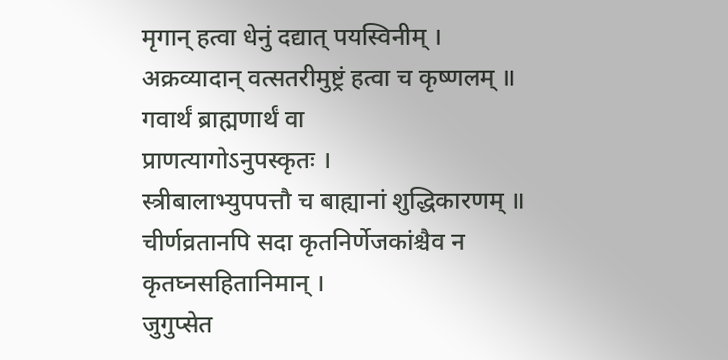मृगान् हत्वा धेनुं दद्यात् पयस्विनीम् ।
अक्रव्यादान् वत्सतरीमुष्ट्रं हत्वा च कृष्णलम् ॥
गवार्थं ब्राह्मणार्थं वा
प्राणत्यागोऽनुपस्कृतः ।
स्त्रीबालाभ्युपपत्तौ च बाह्यानां शुद्धिकारणम् ॥
चीर्णव्रतानपि सदा कृतनिर्णेजकांश्चैव न
कृतघ्नसहितानिमान् ।
जुगुप्सेत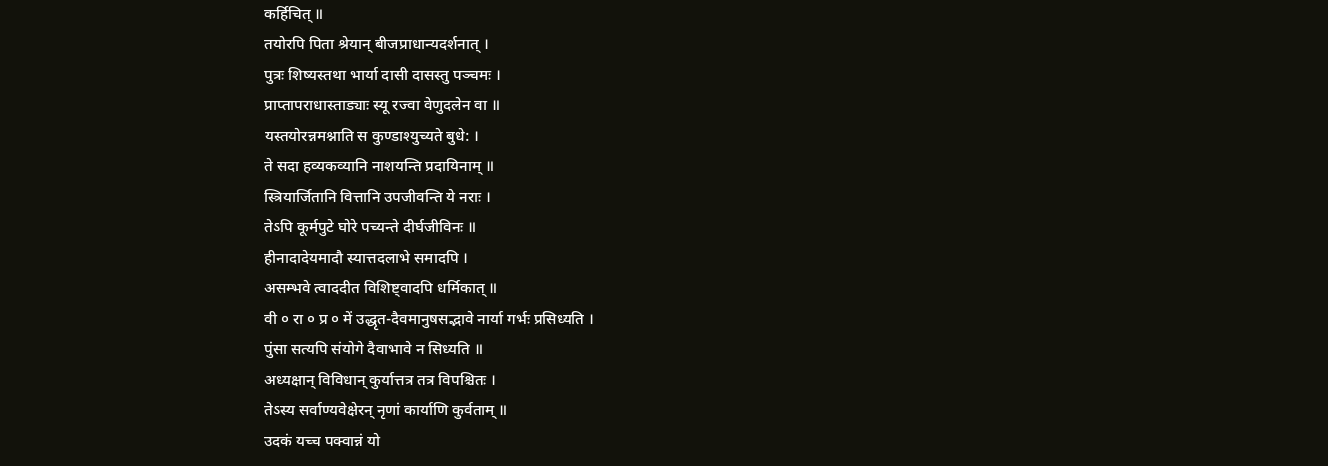कर्हिचित् ॥
तयोरपि पिता श्रेयान् बीजप्राधान्यदर्शनात् ।
पुत्रः शिष्यस्तथा भार्या दासी दासस्तु पञ्चमः ।
प्राप्तापराधास्ताड्याः स्यू रज्वा वेणुदलेन वा ॥
यस्तयोरन्नमश्नाति स कुण्डाश्युच्यते बुधे: ।
ते सदा हव्यकव्यानि नाशयन्ति प्रदायिनाम् ॥
स्त्रियार्जितानि वित्तानि उपजीवन्ति ये नराः ।
तेऽपि कूर्मपुटे घोरे पच्यन्ते दीर्घजीविनः ॥
हीनादादेयमादौ स्यात्तदलाभे समादपि ।
असम्भवे त्वाददीत विशिष्ट्वादपि धर्मिकात् ॥
वी ० रा ० प्र ० में उद्धृत-दैवमानुषसद्भावे नार्या गर्भः प्रसिध्यति ।
पुंसा सत्यपि संयोगे दैवाभावे न सिध्यति ॥
अध्यक्षान् विविधान् कुर्यात्तत्र तत्र विपश्चितः ।
तेऽस्य सर्वाण्यवेक्षेरन् नृणां कार्याणि कुर्वताम् ॥
उदकं यच्च पक्वान्नं यो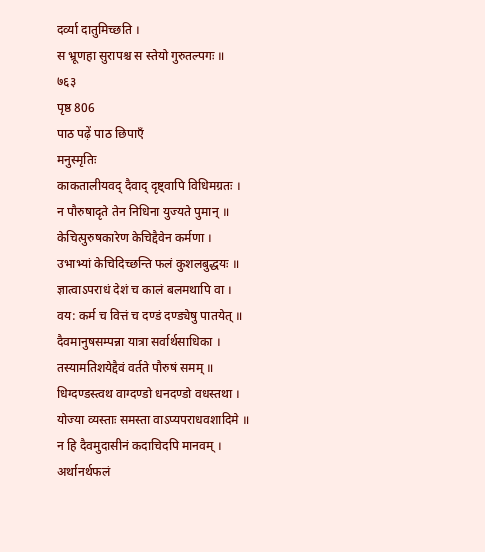दर्व्या दातुमिच्छति ।
स भ्रूणहा सुरापश्च स स्तेयो गुरुतल्पगः ॥
७६३
पृष्ठ 806
पाठ पढ़ें पाठ छिपाएँ
मनुस्मृतिः
काकतालीयवद् दैवाद् दृष्ट्वापि विधिमग्रतः ।
न पौरुषादृते तेन निधिना युज्यते पुमान् ॥
केचित्पुरुषकारेण केचिद्दैवेन कर्मणा ।
उभाभ्यां केचिदिच्छन्ति फलं कुशलबुद्धयः ॥
ज्ञात्वाऽपराधं देशं च कालं बलमथापि वा ।
वय: कर्म च वित्तं च दण्डं दण्ड्येषु पातयेत् ॥
दैवमानुषसम्पन्ना यात्रा सर्वार्थसाधिका ।
तस्यामतिशयेद्दैवं वर्तते पौरुषं समम् ॥
धिग्दण्डस्त्वथ वाग्दण्डो धनदण्डो वधस्तथा ।
योज्या व्यस्ताः समस्ता वाऽप्यपराधवशादिमे ॥
न हि दैवमुदासीनं कदाचिदपि मानवम् ।
अर्थानर्थफलं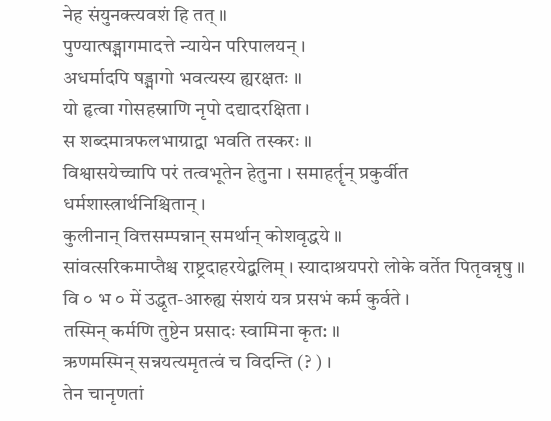नेह संयुनक्त्यवशं हि तत् ॥
पुण्यात्षड्भागमादत्ते न्यायेन परिपालयन् ।
अधर्मादपि षड्भागो भवत्यस्य ह्यरक्षतः ॥
यो हृत्वा गोसहस्राणि नृपो दद्यादरक्षिता ।
स शब्दमात्रफलभाग्राद्वा भवति तस्करः ॥
विश्वासयेच्चापि परं तत्वभूतेन हेतुना । समाहर्तॄन् प्रकुर्वीत
धर्मशास्त्रार्थनिश्चितान् ।
कुलीनान् वित्तसम्पन्नान् समर्थान् कोशवृद्धये ॥
सांवत्सरिकमाप्तैश्च राष्ट्रदाहरयेद्बलिम् । स्यादाश्रयपरो लोके वर्तेत पितृवन्नृषु ॥
वि ० भ ० में उद्धृत-आरुह्य संशयं यत्र प्रसभं कर्म कुर्वते ।
तस्मिन् कर्मणि तुष्टेन प्रसादः स्वामिना कृत: ॥
ऋणमस्मिन् सन्नयत्यमृतत्वं च विदन्ति (? ) ।
तेन चानृणतां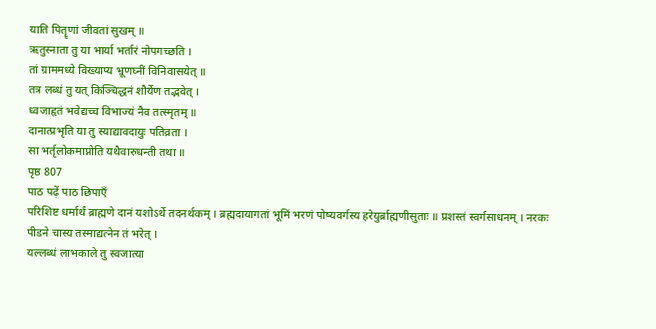याति पितॄणां जीवतां सुखम् ॥
ऋतुस्नाता तु या भार्या भर्तारं नोपगच्छति ।
तां ग्राममध्ये विख्याप्य भ्रूणघ्नीं विनिवासयेत् ॥
तत्र लब्धं तु यत् किञ्चिद्धनं शौर्येण तद्भवेत् ।
ध्वजाहृतं भवेद्यच्च विभाज्यं नैव तत्स्मृतम् ॥
दानात्प्रभृति या तु स्याद्यावदायुः पतिव्रता ।
सा भर्तृलोकमाप्नोति यथैवारुधन्ती तथा ॥
पृष्ठ 807
पाठ पढ़ें पाठ छिपाएँ
परिशिष्ट धर्मार्थं ब्राह्मणे दानं यशोऽर्थे तदनर्थकम् । ब्रह्मदायागतां भूमिं भरणं पोष्यवर्गस्य हरेयुर्ब्राह्मणीसुताः ॥ प्रशस्तं स्वर्गसाधनम् । नरकः पीडने चास्य तस्माद्यत्नेन तं भरेत् ।
यल्लब्धं लाभकाले तु स्वजात्या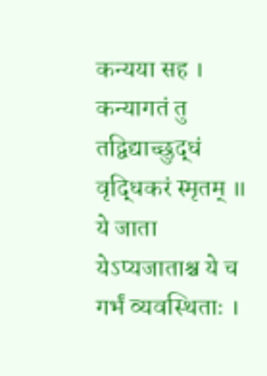कन्यया सह ।
कन्यागतं तु तद्विद्याच्छुद्धं वृद्धिकरं स्मृतम् ॥
ये जाता येऽप्यजाताश्च ये च गर्भं व्यवस्थिताः ।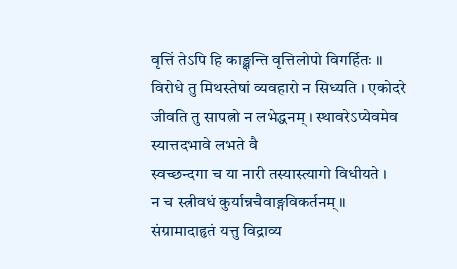वृत्तिं तेऽपि हि काङ्क्षन्ति वृत्तिलोपो विगर्हितः ॥
विरोधे तु मिथस्तेषां व्यवहारो न सिध्यति । एकोदरे जीवति तु सापत्नो न लभेद्धनम् । स्थावरेऽप्येवमेव स्यात्तदभावे लभते वै
स्वच्छन्दगा च या नारी तस्यास्त्यागो विधीयते ।
न च स्त्रीवधं कुर्यान्नचैवाङ्गविकर्तनम् ॥
संग्रामादाहृतं यत्तु विद्राव्य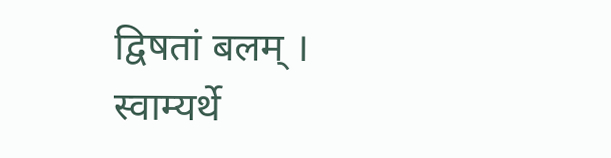द्विषतां बलम् ।
स्वाम्यर्थे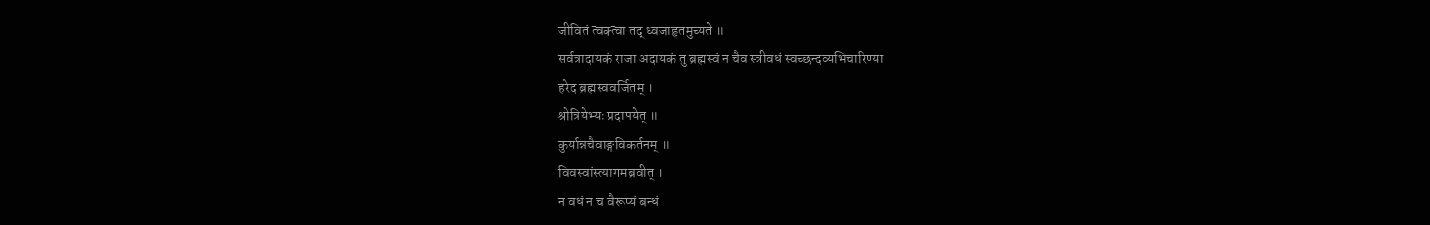जीवितं त्वक्त्वा तद् ध्वजाहृतमुच्यते ॥
सर्वत्रादायकं राजा अदायकं तु ब्रह्मस्वं न चैव स्त्रीवधं स्वच्छन्दव्यभिचारिण्या
हरेद ब्रह्मस्ववर्जितम् ।
श्रोत्रियेभ्यः प्रदापयेत् ॥
कुर्यान्नचैवाङ्गविकर्तनम् ॥
विवस्वांस्त्यागमब्रवीत् ।
न वधं न च वैरूप्यं बन्धं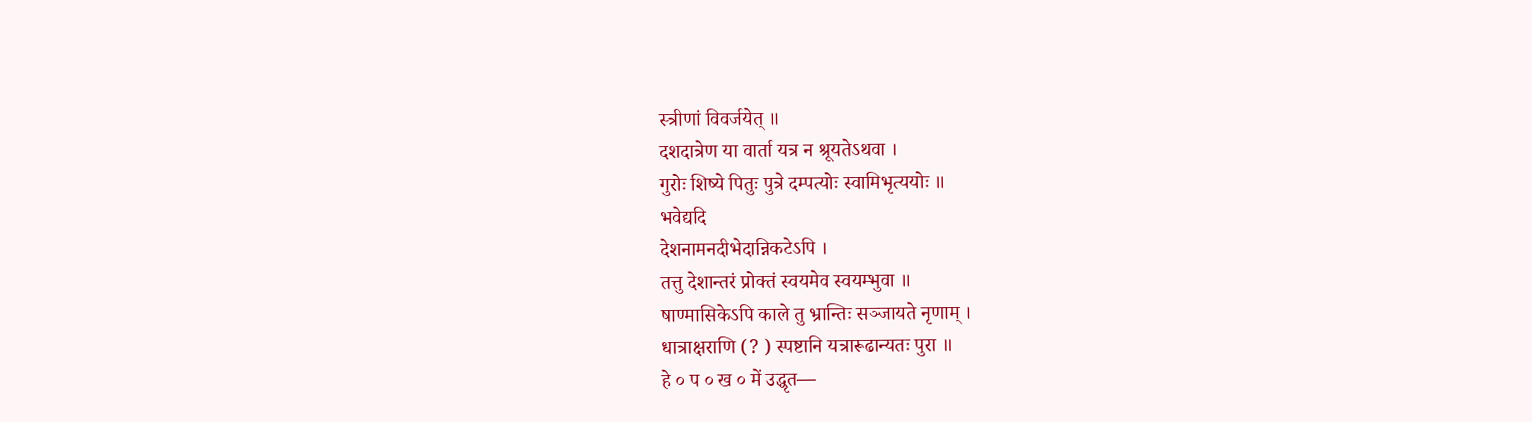स्त्रीणां विवर्जयेत् ॥
दशदात्रेण या वार्ता यत्र न श्रूयतेऽथवा ।
गुरोः शिष्ये पितुः पुत्रे दम्पत्योः स्वामिभृत्ययोः ॥
भवेद्यदि
देशनामनदीभेदान्निकटेऽपि ।
तत्तु देशान्तरं प्रोक्तं स्वयमेव स्वयम्भुवा ॥
षाण्मासिकेऽपि काले तु भ्रान्तिः सञ्जायते नृणाम् ।
धात्राक्षराणि (? ) स्पष्टानि यत्रारूढान्यतः पुरा ॥
हे ० प ० ख ० में उद्धृत—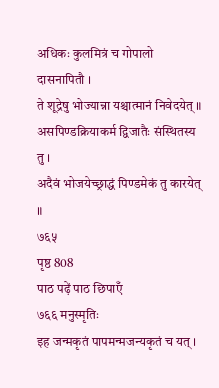अधिकः कुलमित्रं च गोपालो दासनापितौ ।
ते शूद्रेषु भोज्यान्ना यश्चात्मानं निवेदयेत् ॥
असपिण्डक्रियाकर्म द्विजातैः संस्थितस्य तु ।
अदैवं भोजयेच्छ्राद्धं पिण्डमेकं तु कारयेत् ॥
७६५
पृष्ठ 808
पाठ पढ़ें पाठ छिपाएँ
७६६ मनुस्मृतिः
इह जन्मकृतं पापमन्मजन्यकृतं च यत् ।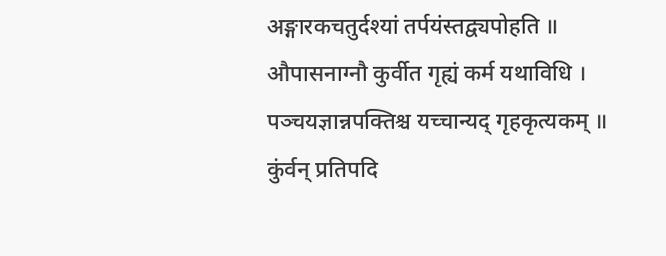अङ्गारकचतुर्दश्यां तर्पयंस्तद्व्यपोहति ॥
औपासनाग्नौ कुर्वीत गृह्यं कर्म यथाविधि ।
पञ्चयज्ञान्नपक्तिश्च यच्चान्यद् गृहकृत्यकम् ॥
कुंर्वन् प्रतिपदि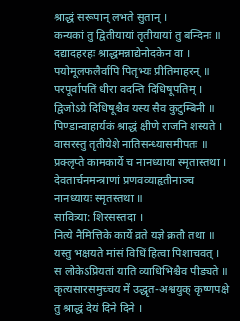श्राद्धं सरूपान् लभते सुतान् ।
कन्यकां तु द्वितीयायां तृतीयायां तु बन्दिनः ॥
दद्यादहरहः श्राद्धमन्नाद्येनोदकेन वा । पयोमूलफलैर्वापि पितृभ्यः प्रीतिमाहरन् ॥ परपूर्वापतिं धीरा वदन्ति दिधिषूपतिम् । द्विजोऽग्रे दिधिषूश्चैव यस्य सैव कुटुम्बिनी ॥
पिण्डान्वाहार्यकं श्राद्धं क्षीणे राजनि शस्यते ।
वासरस्तु तृतीयेशे नातिसन्ध्यासमीपतः ॥
प्रक्लृप्ते कामकार्ये च नानध्याया स्मृतास्तथा । देवतार्चनमन्त्राणां प्रणवव्याहृतीनाञ्च नानध्यायः स्मृतस्तथा ॥
सावित्र्या: शिरसस्तदा ।
नित्ये नैमित्तिके कार्ये व्रते यज्ञे क्रतौ तथा ॥
यस्तु भक्षयते मांसं विधिं हित्वा पिशाचवत् ।
स लोकेऽप्रियतां याति व्याधिभिश्चैव पीड्यते ॥
कृत्यसारसमुच्चय में उद्धृत-अश्वयुक् कृष्णपक्षे तु श्राद्धं देयं दिने दिने ।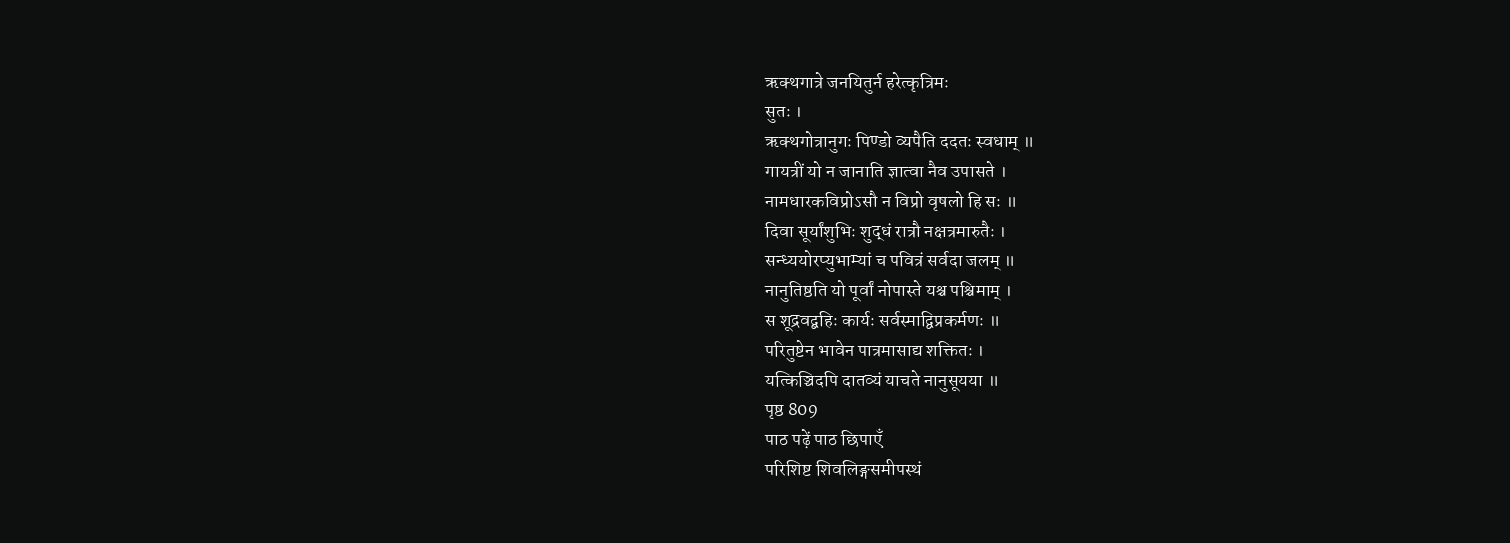ऋक्थगात्रे जनयितुर्न हरेत्कृत्रिमः
सुतः ।
ऋक्थगोत्रानुगः पिण्डो व्यपैति ददतः स्वधाम् ॥
गायत्रीं यो न जानाति ज्ञात्वा नैव उपासते ।
नामधारकविप्रोऽसौ न विप्रो वृषलो हि सः ॥
दिवा सूर्यांशुभिः शुद्धं रात्रौ नक्षत्रमारुतैः ।
सन्ध्ययोरप्युभाम्यां च पवित्रं सर्वदा जलम् ॥
नानुतिष्ठति यो पूर्वां नोपास्ते यश्च पश्चिमाम् ।
स शूद्रवद्बहिः कार्यः सर्वस्माद्विप्रकर्मणः ॥
परितुष्टेन भावेन पात्रमासाद्य शक्तितः ।
यत्किञ्चिदपि दातव्यं याचते नानुसूयया ॥
पृष्ठ 809
पाठ पढ़ें पाठ छिपाएँ
परिशिष्ट शिवलिङ्गसमीपस्थं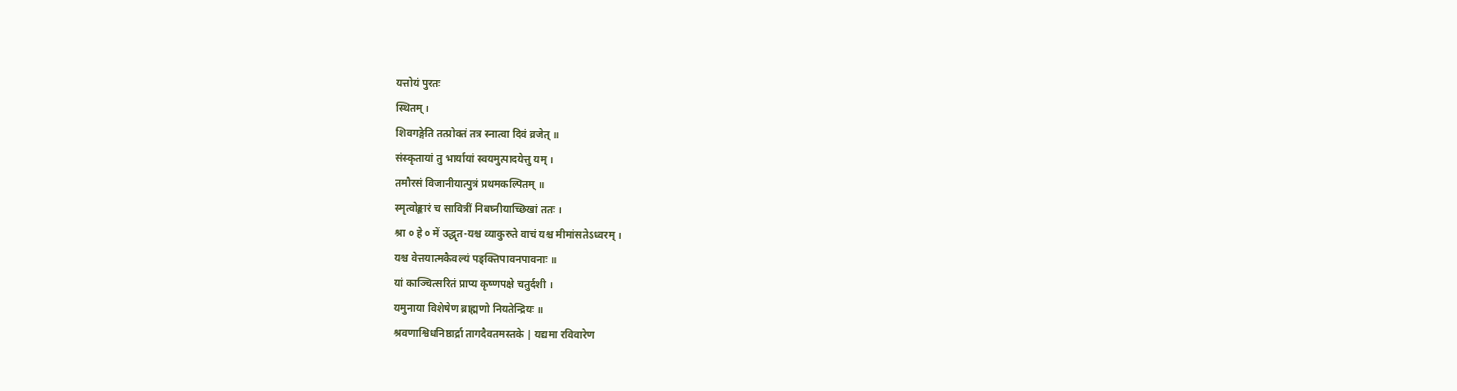यत्तोयं पुरतः
स्थितम् ।
शिवगङ्गेति तत्प्रोक्तं तत्र स्नात्वा दिवं व्रजेत् ॥
संस्कृतायां तु भार्यायां स्वयमुत्पादयेत्तु यम् ।
तमौरसं विजानीयात्पुत्रं प्रथमकल्पितम् ॥
स्मृत्वोङ्कारं च सावित्रीं निबघ्नीयाच्छिखां ततः ।
श्रा ० हे ० में उद्धृत-यश्च व्याकुरुते वाचं यश्च मीमांसतेऽध्वरम् ।
यश्च वेत्तयात्मकैवल्यं पङ्क्तिपावनपावनाः ॥
यां काञ्चित्सरितं प्राप्य कृष्णपक्षे चतुर्दशी ।
यमुनाया विशेषेण ब्राह्मणो नियतेन्द्रियः ॥
श्रवणाश्विधनिष्ठार्द्रा तागदैवतमस्तके | यद्यमा रविवारेण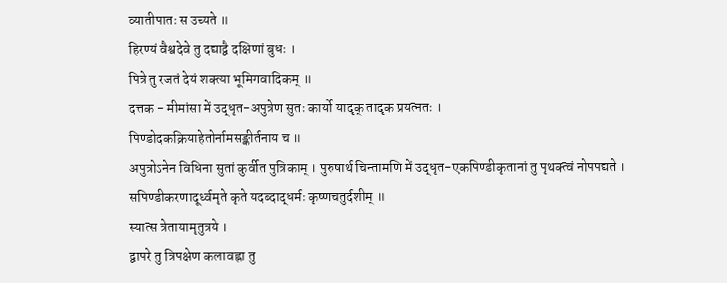व्यातीपातः स उच्यते ॥
हिरण्यं वैश्वदेवे तु दद्याद्वै दक्षिणां बुधः ।
पित्रे तु रजतं देयं शक्त्या भूमिगवादिकम् ॥
दत्तक - मीमांसा में उद्धृत-अपुत्रेण सुतः कार्यो यादृक् तादृक प्रयत्नतः ।
पिण्डोदकक्रियाहेतोर्नामसङ्कीर्तनाय च ॥
अपुत्रोऽनेन विधिना सुतां कुर्वीत पुत्रिकाम् । पुरुषार्थ चिन्तामणि में उद्धृत-एकपिण्डीकृतानां तु पृथक्त्वं नोपपद्यते । सपिण्डीकरणादूर्ध्वमृते कृते यदब्दाद्धर्मः कृष्णचतुर्दशीम् ॥
स्यात्स त्रेतायामृतुत्रये ।
द्वापरे तु त्रिपक्षेण कलावह्ना तु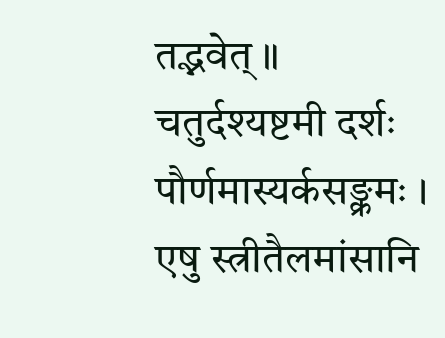तद्भवेत् ॥
चतुर्दश्यष्टमी दर्शः पौर्णमास्यर्कसङ्क्रमः ।
एषु स्त्रीतैलमांसानि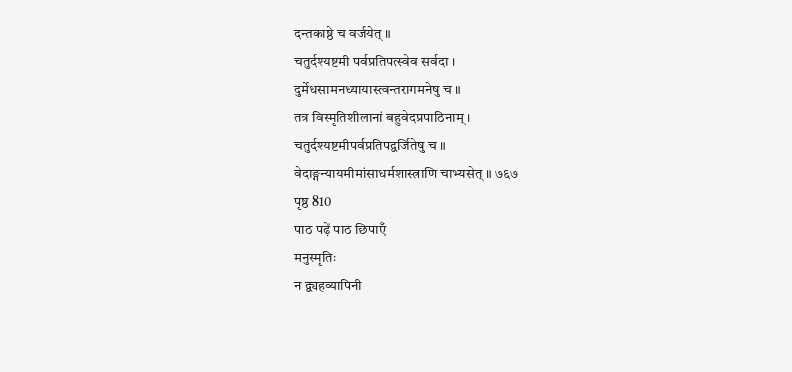दन्तकाष्ठे च वर्जयेत् ॥
चतुर्दश्यष्टमी पर्वप्रतिपत्स्वेव सर्वदा ।
दुर्मेधसामनध्यायास्त्वन्तरागमनेषु च ॥
तत्र विस्मृतिशीलानां बहुवेदप्रपाठिनाम् ।
चतुर्दश्यष्टमीपर्वप्रतिपद्वर्जितेषु च ॥
वेदाङ्गन्यायमीमांसाधर्मशास्त्राणि चाभ्यसेत् ॥ ७६७
पृष्ठ 810
पाठ पढ़ें पाठ छिपाएँ
मनुस्मृतिः
न द्व्यहव्यापिनी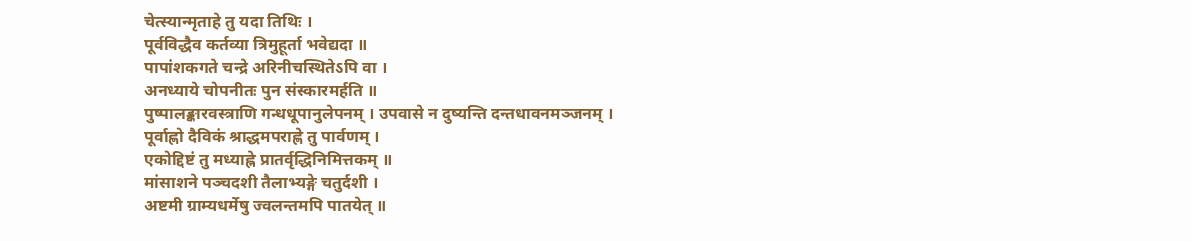चेत्स्यान्मृताहे तु यदा तिथिः ।
पूर्वविद्धैव कर्तव्या त्रिमुहूर्ता भवेद्यदा ॥
पापांशकगते चन्द्रे अरिनीचस्थितेऽपि वा ।
अनध्याये चोपनीतः पुन संस्कारमर्हति ॥
पुष्पालङ्कारवस्त्राणि गन्धधूपानुलेपनम् । उपवासे न दुष्यन्ति दन्तधावनमञ्जनम् ।
पूर्वाह्णो दैविकं श्राद्धमपराह्णे तु पार्वणम् ।
एकोद्दिष्टं तु मध्याह्ने प्रातर्वृद्धिनिमित्तकम् ॥
मांसाशने पञ्चदशी तैलाभ्यङ्गे चतुर्दशी ।
अष्टमी ग्राम्यधर्मेषु ज्वलन्तमपि पातयेत् ॥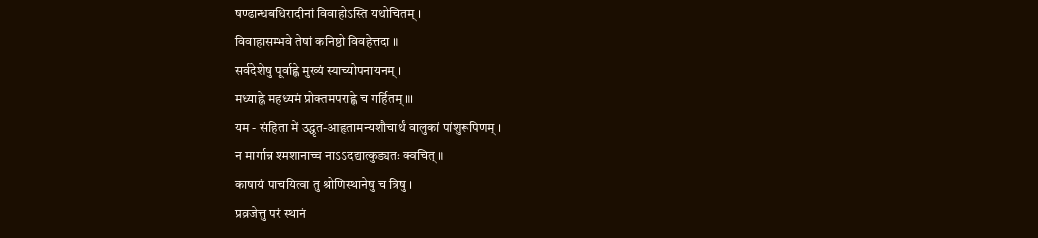षण्ढान्धबधिरादीनां विवाहोऽस्ति यथोचितम् ।
विवाहासम्भवे तेषां कनिष्ठो विवहेत्तदा ॥
सर्वदेशेषु पूर्वाह्णे मुख्यं स्याच्योपनायनम् ।
मध्याह्ने महध्यमं प्रोक्तमपराह्णे च गर्हितम् ॥।
यम - संहिता में उद्धृत-आहृतामन्यशौचार्थं वालुकां पांशुरूपिणम् ।
न मार्गान्न श्मशानाच्च नाऽऽदद्यात्कुड्यतः क्वचित् ॥
काषायं पाचयित्वा तु श्रोणिस्थानेषु च त्रिषु ।
प्रव्रजेत्तु परं स्थानं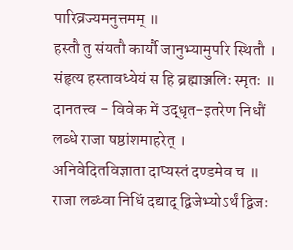पारिव्रज्यमनुत्तमम् ॥
हस्तौ तु संयतौ कार्यौ जानुभ्यामुपरि स्थितौ ।
संहृत्य हस्तावध्येयं स हि ब्रह्माञ्जलिः स्मृतः ॥
दानतत्त्व - विवेक में उद्धृत-इतरेण निधौं लब्धे राजा षष्ठांशमाहरेत् ।
अनिवेदितविज्ञाता दाप्यस्तं दण्डमेव च ॥
राजा लब्ध्वा निधिं दद्याद् द्विजेभ्योऽर्थं द्विजः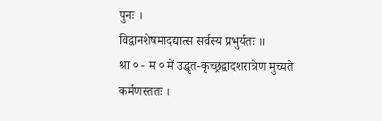पुनः ।
विद्वानशेषमादद्यात्स सर्वस्य प्रभुर्यतः ॥
श्रा ० - म ० में उद्धृत-कृच्छ्रद्वादशरात्रेण मुच्यते
कर्मणस्ततः ।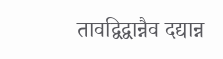तावद्विद्वान्नैव दद्यान्न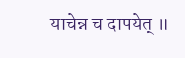याचेन्न च दापयेत् ॥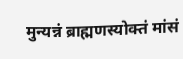मुन्यन्नं ब्राह्मणस्योक्तं मांसं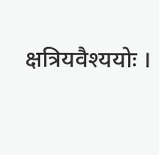क्षत्रियवैश्ययोः ।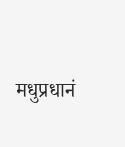मधुप्रधानं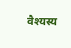वैश्यस्य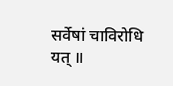सर्वेषां चाविरोधि यत् ॥